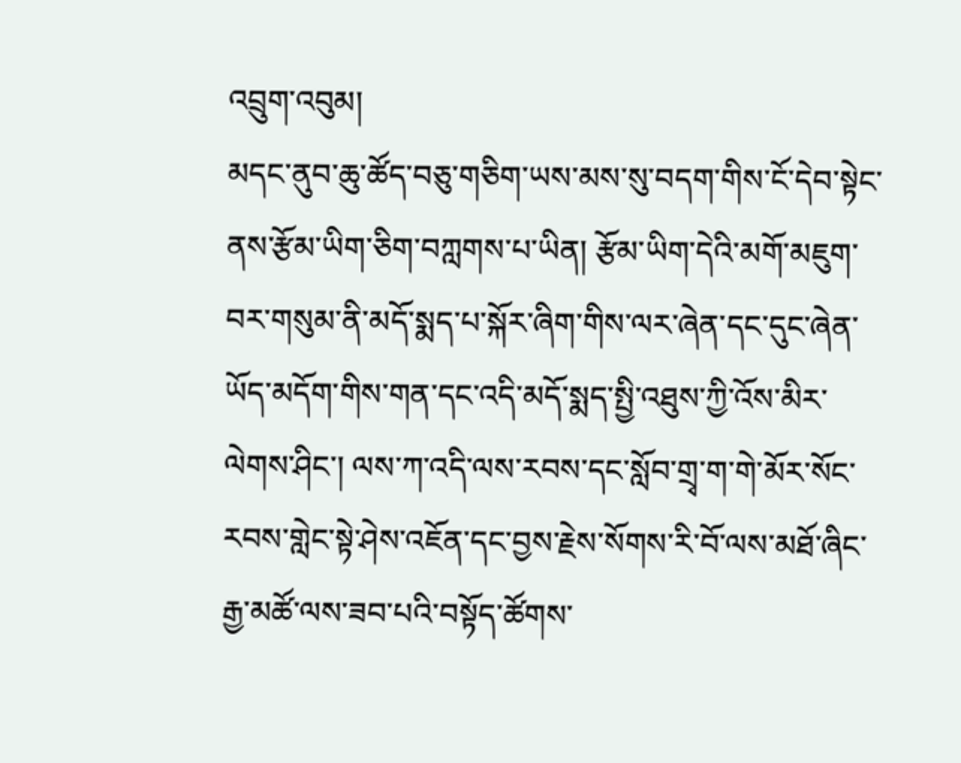འབྲུག་འབུམ།
མདང་ནུབ་ཆུ་ཚོད་བཅུ་གཅིག་ཡས་མས་སུ་བདག་གིས་ངོ་དེབ་སྟེང་ནས་རྩོམ་ཡིག་ཅིག་བཀླགས་པ་ཡིན། རྩོམ་ཡིག་དེའི་མགོ་མཇུག་བར་གསུམ་ནི་མདོ་སྨད་པ་སྐོར་ཞིག་གིས་ལར་ཞེན་དང་དུང་ཞེན་ཡོད་མདོག་གིས་གན་དང་འདི་མདོ་སྨད་སྤྱི་འཐུས་ཀྱི་འོས་མིར་ལེགས་ཤིང་། ལས་ཀ་འདི་ལས་རབས་དང་སློབ་གྲྭ་ག་གེ་མོར་སོང་རབས་གླེང་སྟེ་ཤེས་འཇོན་དང་བྱས་རྗེས་སོགས་རི་བོ་ལས་མཐོ་ཞིང་རྒྱ་མཚོ་ལས་ཟབ་པའི་བསྟོད་ཚོགས་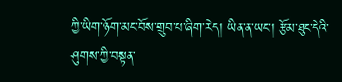ཀྱི་ཡིག་ཉོག་མང་བོས་གྲུབ་པ་ཞིག་རེད། ཡིན་ན་ཡང་། རྩོམ་ཐུང་དེའི་ཤུགས་ཀྱི་བསྟན་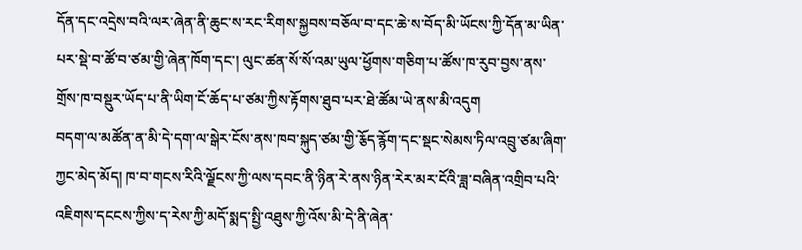དོན་དང་འདྲེས་བའི་ལར་ཞེན་ནི་ཆུང་ས་རང་རིགས་སྐྱབས་བཅོལ་བ་དང་ཆེ་ས་བོད་མི་ཡོངས་ཀྱི་དོན་མ་ཡིན་པར་སྡེ་བ་ཚོ་བ་ཙམ་གྱི་ཞེན་ཁོག་དང་། ལུང་ཚན་སོ་སོ་འམ་ཡུལ་ཕྱོགས་གཅིག་པ་ཚོས་ཁ་རུབ་བྱས་ནས་གྲོས་ཁ་བསྡུར་ཡོད་པ་ནི་ཡིག་ངོ་ཆོད་པ་ཙམ་ཀྱིས་རྟོགས་ཐུབ་པར་ཐེ་ཚོམ་ཡེ་ནས་མི་འདུག
བདག་ལ་མཚོན་ན་མི་དེ་དག་ལ་སྒེར་ངོས་ནས་ཁབ་སྐུད་ཙམ་གྱི་རྕོད་རྙོག་དང་སྡང་སེམས་ཏིལ་འབྲུ་ཙམ་ཞིག་ཀྱང་མེད་མོད། ཁ་བ་གངས་རིའི་ལྗོངས་ཀྱི་ལས་དབང་ནི་ཉིན་རེ་ནས་ཉིན་རེར་མར་ངོའི་ཟླ་བཞིན་འགྲིབ་པའི་འཇིགས་དངངས་ཀྱིས་ད་རེས་ཀྱི་མདོ་སྨད་སྤྱི་འཐུས་ཀྱི་འོས་མི་དེ་ནི་ཞེན་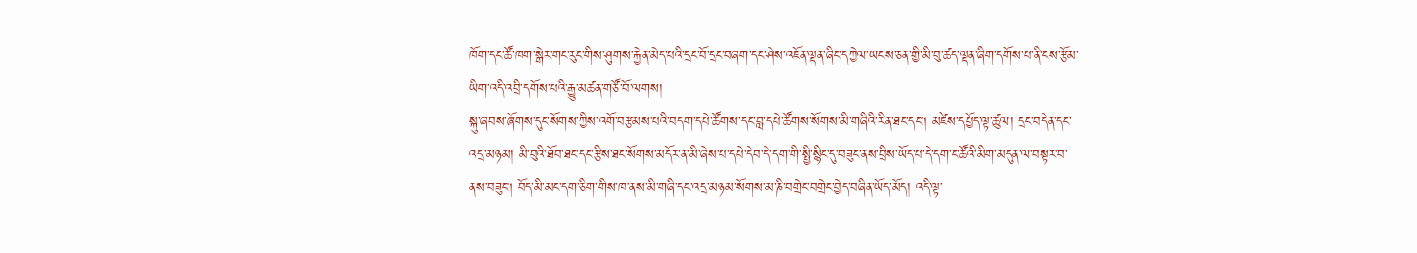ཁོག་དང་ཚོ་ཁག་སྒེར་གང་རུང་གིས་ཤུགས་རྐྱེན་མེད་པའི་དྲང་བོ་དྲང་བཞག་དང་ཤེས་འཇོན་ལྡན་ཞིང་དཀྱེལ་ཡངས་ཅན་གྱི་མི་བུ་ཚད་ལྡན་ཞིག་དགོས་པ་ནི་ངས་རྩོམ་ཡིག་འདི་འབྲི་དགོས་པའི་རྒྱུ་མཚན་གཙོ་བོ་ལགས།
སྐུ་ཞབས་ཞོགས་དུང་སོགས་ཀྱིས་འགོ་བརྩམས་པའི་བདག་དཔེ་ཚོགས་དང་བླ་དཔེ་ཚོགས་སོགས་མི་གཞིའི་རིན་ཐང་དང། མཛེས་དཔྱོད་ལྟ་ཚུལ། དྲང་བདེན་དང་འདྲ་མཉམ། མི་བུའི་ཐོབ་ཐང་དང་རྩིས་ཐང་སོགས་མདོར་ན་མི་ཞེས་པ་དཔེ་དེབ་དེ་དག་གི་སྤྱི་སྙིང་དུ་བཟུང་ནས་བྲིས་ཡོད་པ་དེ་དག་ང་ཚོའི་མིག་མདུན་ལ་བསྟར་བ་ནས་བཟུང། བོད་མི་མང་དག་ཅིག་གིས་ཁ་ནས་མི་གཞི་དང་འདྲ་མཉམ་སོགས་མ་ཎི་བགྲེང་བགྲེང་བྱེད་བཞིན་ཡོད་མོད། འདི་ལྟ་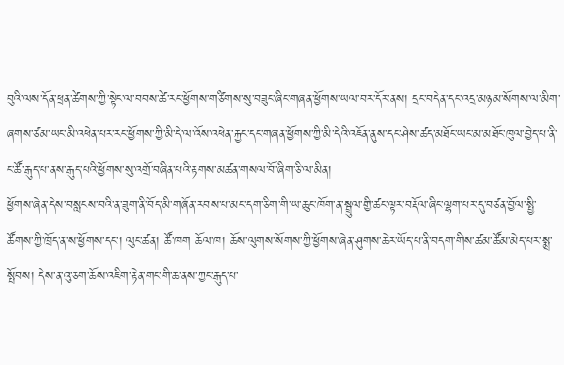བུའི་ལས་དོན་ཕྲན་ཚེགས་ཀྱི་སྟེང་ལ་བབས་ཚེ་རང་ཕྱོགས་གཙིགས་སུ་བཟུང་ཞིང་གཞན་ཕྱོགས་ཡལ་བར་དོར་ནས། དྲང་བདེན་དང་འདྲ་མཉམ་སོགས་ལ་མིག་ཞགས་ཙམ་ཡང་མི་འཕེན་པར་རང་ཕྱོགས་ཀྱི་མི་དེ་ལ་འོས་འཕེན་རྐྱང་དང་གཞན་ཕྱོགས་ཀྱི་མི་དེའི་འཇོན་ནུས་དང་ཤེས་ཚད་མཐོང་ཡང་མ་མཐོང་ཁུལ་བྱེད་པ་ནི་ང་ཚོ་རྒུད་པ་ནས་རྒུད་པའི་ཕྱོགས་སུ་འགྲོ་བཞིན་པའི་རྟགས་མཚན་གསལ་བོ་ཞིག་ཅི་ལ་མིན།
ཕྱོགས་ཞེན་དེས་བསླངས་བའི་ན་ཟུག་ནི་བོད་མི་གཞོན་རབས་པ་མང་དག་ཅིག་གི་ཡ་ཆུང་ཁོག་ན་སྦྲུལ་གྱི་ཚང་ལྟར་བརྡོལ་ཞིང་ལྷག་པར་དུ་བཙན་བྱོལ་སྤྱི་ཚོགས་ཀྱི་ཁྲོད་ན་ས་ཕྱོགས་དང་། ལུང་ཚན། ཚོ་ཁག ཆོལ་ཁ། ཆོས་ལུགས་སོགས་ཀྱི་ཕྱོགས་ཞེན་ཤུགས་ཆེར་ཡོད་པ་ནི་བདག་གིས་ཚམ་ཚོམ་མེད་པར་སྨྲ་སྤོབས། དེས་ན་འུ་ཅག་ཆོས་འཇིག་རྟེན་གང་གི་ཆ་ནས་ཀྱང་རྒུད་པ་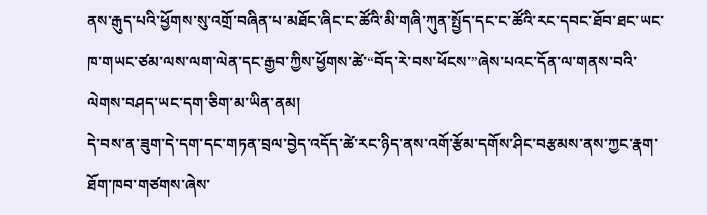ནས་རྒུད་པའི་ཕྱོགས་སུ་འགྲོ་བཞིན་པ་མཐོང་ཞིང་ང་ཚོའི་མི་གཞི་ཀུན་སྤྱོད་དང་ང་ཚོའི་རང་དབང་ཐོབ་ཐང་ཡང་ཁ་གཡང་ཙམ་ལས་ལག་ལེན་དང་རྒྱབ་ཀྱིས་ཕྱོགས་ཚེ་“བོད་རེ་བས་ཕོངས་”ཞེས་པའང་དོན་ལ་གནས་བའི་ལེགས་བཤད་ཡང་དག་ཅིག་མ་ཡིན་ནམ།
དེ་བས་ན་ཟུག་དེ་དག་དང་གཏན་བྲལ་བྱེད་འདོད་ཚེ་རང་ཉིད་ནས་འགོ་རྩོམ་དགོས་ཤིང་བརྩམས་ནས་ཀྱང་རྣག་ཐོག་ཁབ་གཙགས་ཞེས་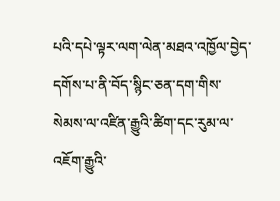པའི་དཔེ་ལྟར་ལག་ལེན་མཐའ་འཁྱོལ་བྱེད་དགོས་པ་ནི་བོད་སྙིང་ཅན་དག་གིས་སེམས་ལ་འཛིན་རྒྱུའི་ཚིག་དང་རུམ་ལ་འཇོག་རྒྱུའི་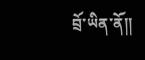བྲོ་ཡིན་ནོ།།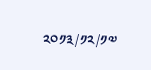༢༠༡༣/༡༢/༡༧